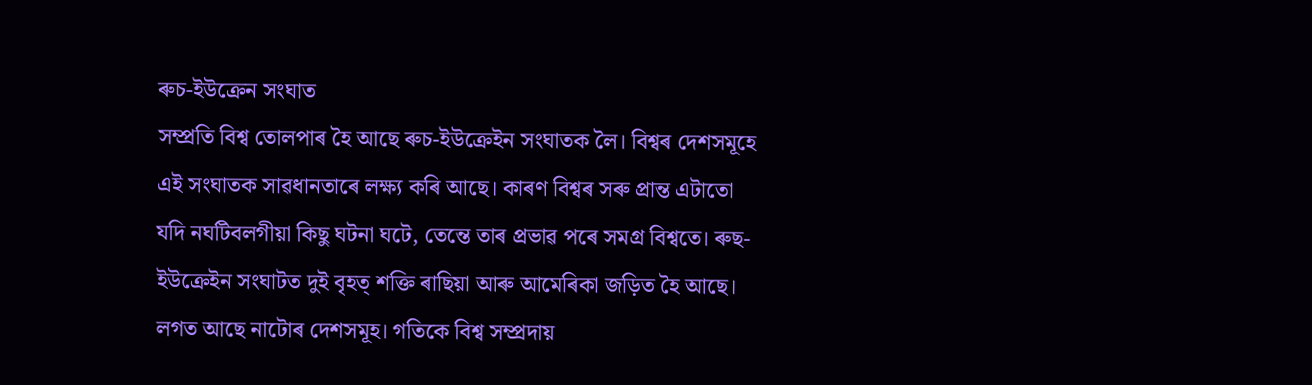ৰুচ-ইউক্ৰেন সংঘাত
সম্প্ৰতি বিশ্ব তোলপাৰ হৈ আছে ৰুচ-ইউক্ৰেইন সংঘাতক লৈ। বিশ্বৰ দেশসমূহে এই সংঘাতক সাৱধানতাৰে লক্ষ্য কৰি আছে। কাৰণ বিশ্বৰ সৰু প্ৰান্ত এটাতো যদি নঘটিবলগীয়া কিছু ঘটনা ঘটে, তেন্তে তাৰ প্ৰভাৱ পৰে সমগ্ৰ বিশ্বতে। ৰুছ-ইউক্ৰেইন সংঘাটত দুই বৃহত্ শক্তি ৰাছিয়া আৰু আমেৰিকা জড়িত হৈ আছে। লগত আছে নাটোৰ দেশসমূহ। গতিকে বিশ্ব সম্প্ৰদায়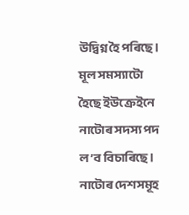উদ্বিগ্ন হৈ পৰিছে।
মূল সমস্যাটো হৈছে ইউক্ৰেইনে নাটোৰ সদস্য পদ ল’ব বিচাৰিছে। নাটোৰ দেশসমূহ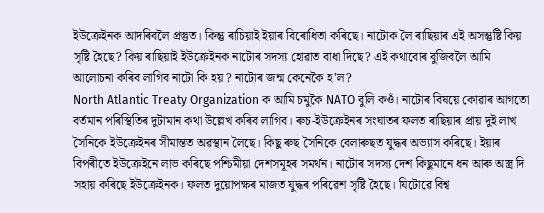ইউক্ৰেইনক আদৰিবলৈ প্ৰস্তুত। কিন্তু ৰাচিয়াই ইয়াৰ বিৰোধিতা কৰিছে। নাটোক লৈ ৰাছিয়াৰ এই অসন্তুষ্টি কিয় সৃষ্টি হৈছে? কিয় ৰাছিয়াই ইউক্ৰেইনক নাটোৰ সদস্য হোৱাত বাধা দিছে? এই কথাবোৰ বুজিবলৈ আমি আলোচনা কৰিব লাগিব নাটো কি হয় ? নাটোৰ জন্ম কেনেকৈ হ’ল?
North Atlantic Treaty Organization ক আমি চমুকৈ NATO বুলি কওঁ। নাটোৰ বিষয়ে কোৱাৰ আগতো বৰ্তমান পৰিস্থিতিৰ দুটামান কথা উল্লেখ কৰিব লাগিব। ৰুচ-ইউক্ৰেইনৰ সংঘাতৰ ফলত ৰাছিয়াৰ প্ৰায় দুই লাখ সৈনিকে ইউক্ৰেইনৰ সীমান্তত অৱস্থান লৈছে। কিছু ৰুছ সৈনিকে বেলাৰুছত যুদ্ধৰ অভ্যাস কৰিছে। ইয়াৰ বিপৰীতে ইউক্ৰেইনে লাভ কৰিছে পশ্চিমীয়া দেশসমূহৰ সমৰ্থন। নাটোৰ সদস্য দেশ কিছুমানে ধন আৰু অস্ত্ৰ দি সহায় কৰিছে ইউক্ৰেইনক। ফলত দুয়োপক্ষৰ মাজত যুদ্ধৰ পৰিৱেশ সৃষ্টি হৈছে। যিটোৱে বিশ্ব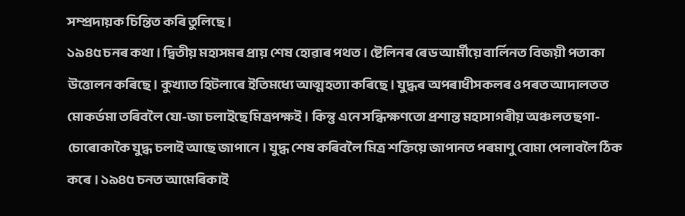সম্প্ৰদায়ক চিন্তিত কৰি তুলিছে।
১৯৪৫ চনৰ কথা। দ্বিতীয় মহাসমৰ প্ৰায় শেষ হোৱাৰ পথত। ষ্টেলিনৰ ৰেড আৰ্মীয়ে বাৰ্লিনত বিজয়ী পতাকা উত্তোলন কৰিছে। কুখ্যাত হিটলাৰে ইতিমধ্যে আত্মহত্যা কৰিছে। যুদ্ধৰ অপৰাধীসকলৰ ওপৰত আদালতত মোকৰ্ডমা তৰিবলৈ যো-জা চলাইছে মিত্ৰপক্ষই। কিন্তু এনে সন্ধিক্ষণতো প্ৰশান্ত মহাসাগৰীয় অঞ্চলত ছগা-চোৰোকাকৈ যুদ্ধ চলাই আছে জাপানে। যুদ্ধ শেষ কৰিবলৈ মিত্ৰ শক্তিয়ে জাপানত পৰমাণু বোমা পেলাবলৈ ঠিক কৰে। ১৯৪৫ চনত আমেৰিকাই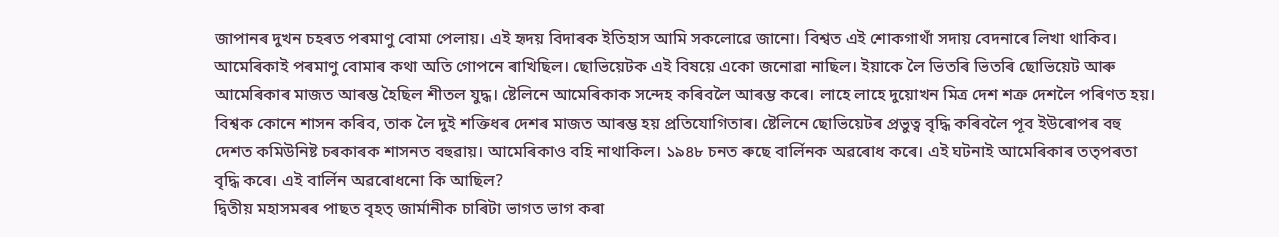জাপানৰ দুখন চহৰত পৰমাণু বোমা পেলায়। এই হৃদয় বিদাৰক ইতিহাস আমি সকলোৱে জানো। বিশ্বত এই শোকগাথাঁ সদায় বেদনাৰে লিখা থাকিব।
আমেৰিকাই পৰমাণু বোমাৰ কথা অতি গোপনে ৰাখিছিল। ছোভিয়েটক এই বিষয়ে একো জনোৱা নাছিল। ইয়াকে লৈ ভিতৰি ভিতৰি ছোভিয়েট আৰু আমেৰিকাৰ মাজত আৰম্ভ হৈছিল শীতল যুদ্ধ। ষ্টেলিনে আমেৰিকাক সন্দেহ কৰিবলৈ আৰম্ভ কৰে। লাহে লাহে দুয়োখন মিত্ৰ দেশ শত্ৰু দেশলৈ পৰিণত হয়। বিশ্বক কোনে শাসন কৰিব, তাক লৈ দুই শক্তিধৰ দেশৰ মাজত আৰম্ভ হয় প্ৰতিযোগিতাৰ। ষ্টেলিনে ছোভিয়েটৰ প্ৰভুত্ব বৃদ্ধি কৰিবলৈ পূব ইউৰোপৰ বহু দেশত কমিউনিষ্ট চৰকাৰক শাসনত বহুৱায়। আমেৰিকাও বহি নাথাকিল। ১৯৪৮ চনত ৰুছে বাৰ্লিনক অৱৰোধ কৰে। এই ঘটনাই আমেৰিকাৰ তত্পৰতা বৃদ্ধি কৰে। এই বাৰ্লিন অৱৰোধনো কি আছিল?
দ্বিতীয় মহাসমৰৰ পাছত বৃহত্ জাৰ্মানীক চাৰিটা ভাগত ভাগ কৰা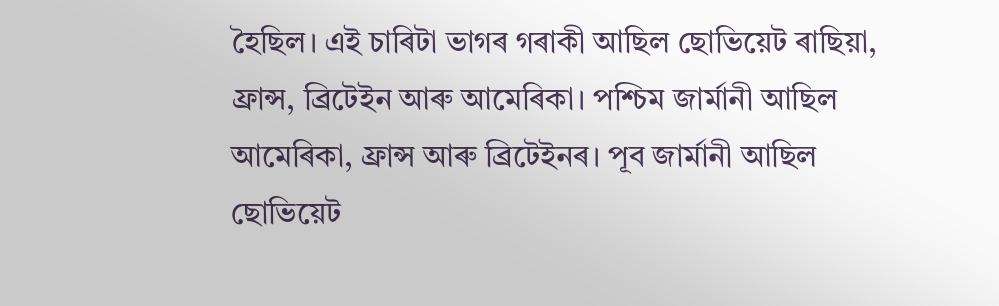হৈছিল। এই চাৰিটা ভাগৰ গৰাকী আছিল ছোভিয়েট ৰাছিয়া, ফ্ৰান্স, ব্ৰিটেইন আৰু আমেৰিকা। পশ্চিম জাৰ্মানী আছিল আমেৰিকা, ফ্ৰান্স আৰু ব্ৰিটেইনৰ। পূব জাৰ্মানী আছিল ছোভিয়েট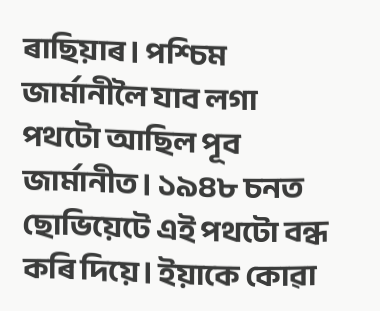ৰাছিয়াৰ। পশ্চিম জাৰ্মানীলৈ যাব লগা পথটো আছিল পূব জাৰ্মানীত। ১৯৪৮ চনত ছোভিয়েটে এই পথটো বন্ধ কৰি দিয়ে। ইয়াকে কোৱা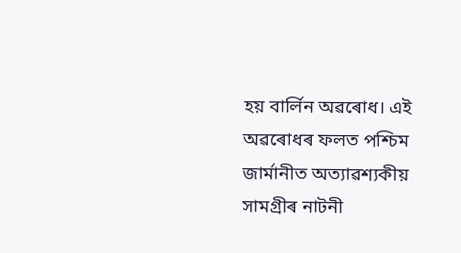হয় বাৰ্লিন অৱৰোধ। এই অৱৰোধৰ ফলত পশ্চিম জাৰ্মানীত অত্যাৱশ্যকীয় সামগ্ৰীৰ নাটনী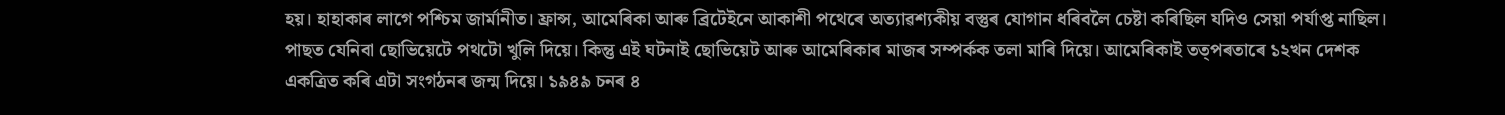হয়। হাহাকাৰ লাগে পশ্চিম জাৰ্মানীত। ফ্ৰান্স, আমেৰিকা আৰু ব্ৰিটেইনে আকাশী পথেৰে অত্যাৱশ্যকীয় বস্তুৰ যোগান ধৰিবলৈ চেষ্টা কৰিছিল যদিও সেয়া পৰ্যাপ্ত নাছিল। পাছত যেনিবা ছোভিয়েটে পথটো খুলি দিয়ে। কিন্তু এই ঘটনাই ছোভিয়েট আৰু আমেৰিকাৰ মাজৰ সম্পৰ্কক তলা মাৰি দিয়ে। আমেৰিকাই তত্পৰতাৰে ১২খন দেশক একত্ৰিত কৰি এটা সংগঠনৰ জন্ম দিয়ে। ১৯৪৯ চনৰ ৪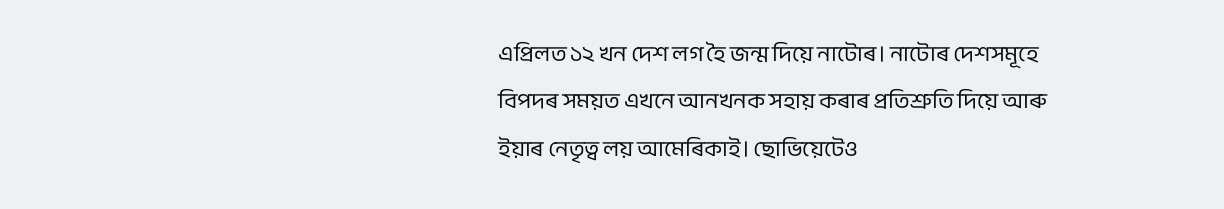এপ্ৰিলত ১২ খন দেশ লগ হৈ জন্ম দিয়ে নাটোৰ। নাটোৰ দেশসমূহে বিপদৰ সময়ত এখনে আনখনক সহায় কৰাৰ প্ৰতিশ্ৰুতি দিয়ে আৰু ইয়াৰ নেতৃত্ব লয় আমেৰিকাই। ছোভিয়েটেও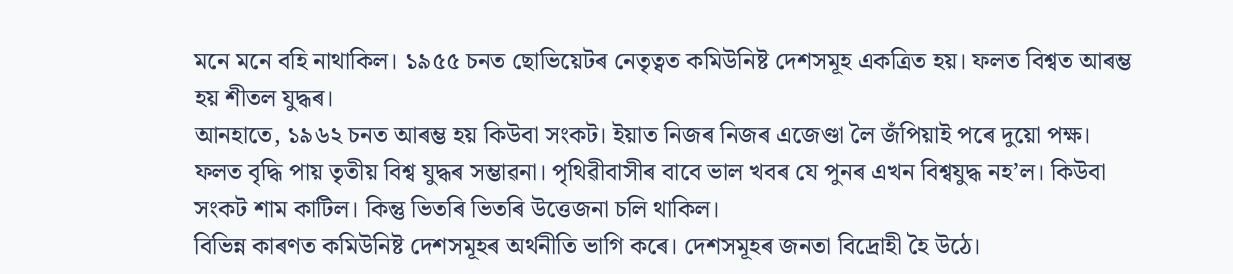মনে মনে বহি নাথাকিল। ১৯৫৫ চনত ছোভিয়েটৰ নেতৃত্বত কমিউনিষ্ট দেশসমূহ একত্ৰিত হয়। ফলত বিশ্বত আৰম্ভ হয় শীতল যুদ্ধৰ।
আনহাতে, ১৯৬২ চনত আৰম্ভ হয় কিউবা সংকট। ইয়াত নিজৰ নিজৰ এজেণ্ডা লৈ জঁপিয়াই পৰে দুয়ো পক্ষ। ফলত বৃদ্ধি পায় তৃতীয় বিশ্ব যুদ্ধৰ সম্ভাৱনা। পৃথিৱীবাসীৰ বাবে ভাল খবৰ যে পুনৰ এখন বিশ্বযুদ্ধ নহ’ল। কিউবা সংকট শাম কাটিল। কিন্তু ভিতৰি ভিতৰি উত্তেজনা চলি থাকিল।
বিভিন্ন কাৰণত কমিউনিষ্ট দেশসমূহৰ অৰ্থনীতি ভাগি কৰে। দেশসমূহৰ জনতা বিদ্ৰোহী হৈ উঠে।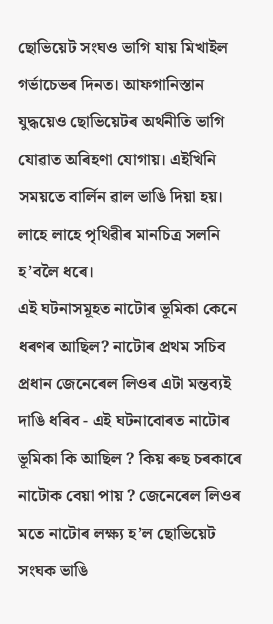ছোভিয়েট সংঘও ভাগি যায় মিখাইল গৰ্ভাচেভৰ দিনত। আফগানিস্তান যুদ্ধয়েও ছোভিয়েটৰ অৰ্থনীতি ভাগি যোৱাত অৰিহণা যোগায়। এইখিনি সময়তে বাৰ্লিন ৱাল ভাঙি দিয়া হয়। লাহে লাহে পৃথিৱীৰ মানচিত্ৰ সলনি হ’বলৈ ধৰে।
এই ঘটনাসমূহত নাটোৰ ভূমিকা কেনে ধৰণৰ আছিল? নাটোৰ প্ৰথম সচিব প্ৰধান জেনেৰেল লিওৰ এটা মন্তব্যই দাঙি ধৰিব - এই ঘটনাবোৰত নাটোৰ ভূমিকা কি আছিল ? কিয় ৰুছ চৰকাৰে নাটোক বেয়া পায় ? জেনেৰেল লিওৰ মতে নাটোৰ লক্ষ্য হ’ল ছোভিয়েট সংঘক ভাঙি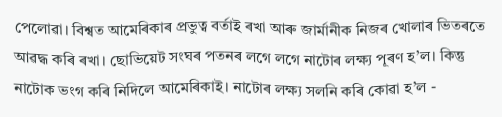পেলোৱা। বিশ্বত আমেৰিকাৰ প্ৰভুত্ব বৰ্তাই ৰখা আৰু জাৰ্মানীক নিজৰ খোলাৰ ভিতৰতে আৱদ্ধ কৰি ৰখা। ছোভিয়েট সংঘৰ পতনৰ লগে লগে নাটোৰ লক্ষ্য পূৰণ হ’ল। কিন্তু নাটোক ভংগ কৰি নিদিলে আমেৰিকাই। নাটোৰ লক্ষ্য সলনি কৰি কোৱা হ’ল -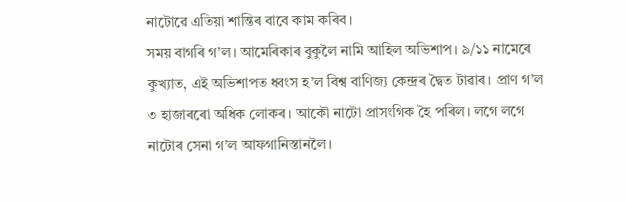নাটোৱে এতিয়া শান্তিৰ বাবে কাম কৰিব।
সময় বাগৰি গ’ল। আমেৰিকাৰ বুকুলৈ নামি আহিল অভিশাপ। ৯/১১ নামেৰে কুখ্যাত, এই অভিশাপত ধ্বংস হ’ল বিশ্ব বাণিজ্য কেন্দ্ৰৰ দ্বৈত টাৱাৰ। প্ৰাণ গ’ল ৩ হাজাৰৰো অধিক লোকৰ। আকৌ নাটো প্ৰাসংগিক হৈ পৰিল। লগে লগে নাটোৰ সেনা গ’ল আফগানিস্তানলৈ।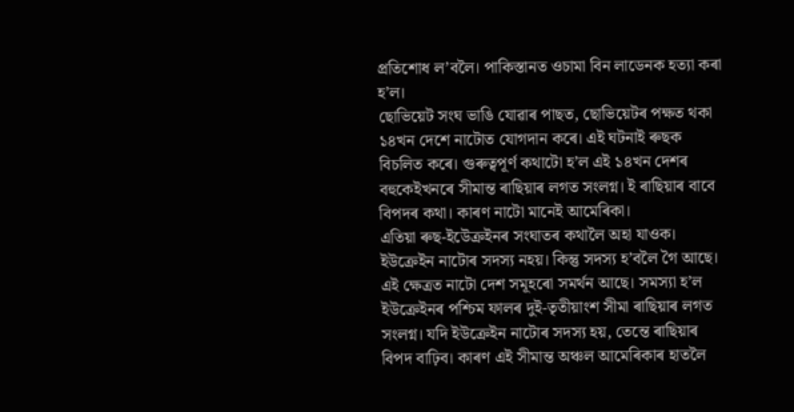প্ৰতিশোধ ল’বলৈ। পাকিস্তানত ওচামা বিন লাডেনক হত্যা কৰা হ’ল।
ছোভিয়েট সংঘ ভাঙি যোৱাৰ পাছত, ছোভিয়েটৰ পক্ষত থকা ১৪খন দেশে নাটোত যোগদান কৰে। এই ঘটনাই ৰুছক বিচলিত কৰে। গুৰুত্বপূৰ্ণ কথাটো হ’ল এই ১৪খন দেশৰ বহুকেইখনৰে সীমান্ত ৰাছিয়াৰ লগত সংলগ্ন। ই ৰাছিয়াৰ বাবে বিপদৰ কথা। কাৰণ নাটো মানেই আমেৰিকা।
এতিয়া ৰুছ-ইউেক্ৰইনৰ সংঘাতৰ কথালৈ অহা যাওক। ইউক্ৰেইন নাটোৰ সদস্য নহয়। কিন্তু সদস্য হ’বলৈ গৈ আছে। এই ক্ষেত্ৰত নাটো দেশ সমূহৰো সমৰ্থন আছে। সমস্যা হ’ল ইউক্ৰেইনৰ পশ্চিম ফালৰ দুই-তৃতীয়াংশ সীমা ৰাছিয়াৰ লগত সংলগ্ন। যদি ইউক্ৰেইন নাটোৰ সদস্য হয়, তেন্তে ৰাছিয়াৰ বিপদ বাঢ়িব। কাৰণ এই সীমান্ত অঞ্চল আমেৰিকাৰ হাতলৈ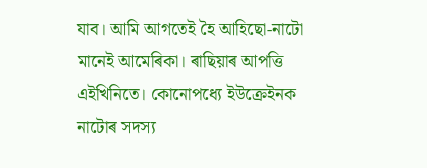যাব। আমি আগতেই হৈ আহিছো-নাটো মানেই আমেৰিকা। ৰাছিয়াৰ আপত্তি এইখিনিতে। কোনোপধ্যে ইউক্ৰেইনক নাটোৰ সদস্য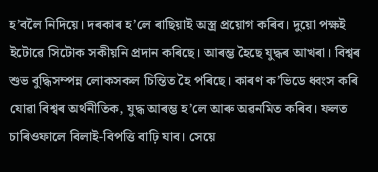হ’বলৈ নিদিয়ে। দৰকাৰ হ’লে ৰাছিয়াই অস্ত্ৰ প্ৰয়োগ কৰিব। দুয়ো পক্ষই ইটোৱে সিটোক সকীয়নি প্ৰদান কৰিছে। আৰম্ভ হৈছে যুদ্ধৰ আখৰা। বিশ্বৰ শুভ বুদ্ধিসম্পন্ন লোকসকল চিন্তিত হৈ পৰিছে। কাৰণ ক’ভিডে ধ্বংস কৰি যোৱা বিশ্বৰ অৰ্থনীতিক, যুদ্ধ আৰম্ভ হ’লে আৰু অৱনমিত কৰিব। ফলত চাৰিওফালে বিলাই-বিপত্তি বাঢ়ি যাব। সেয়ে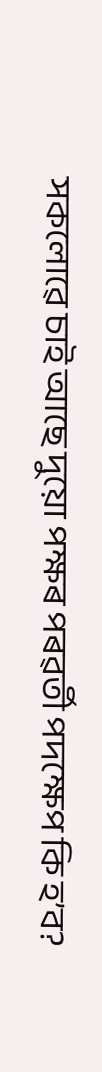সকলোৱে চাই আছে দুয়ো পক্ষৰ পৰৱৰ্তী পদক্ষেপ কি হ’ব?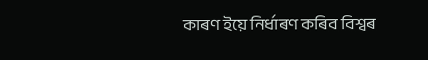কাৰণ ইয়ে নিৰ্ধাৰণ কৰিব বিশ্বৰ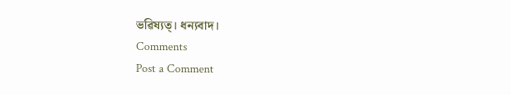ভৱিষ্যত্। ধন্যবাদ।
Comments
Post a Comment